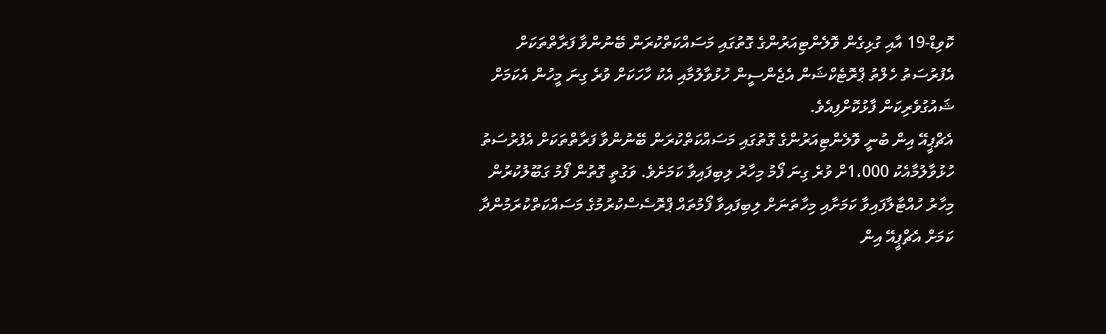ކޮވިޑް-19 އާއި ގުޅިގެން ވޮލެންޓިއަރުންގެ ގޮތުގައި މަސައްކަތްކުރަން ބޭނުންވާ ފަރާތްތަކަށް އެފުރުސަތު ހެލްތު ޕްރޮޓެކްޝަން އެޖެންސީން ހުޅުވާލުމާއި އެކު ހާހަކަށް ވުރެ ގިނަ މީހުން އެކަމަށް ޝައުގުވެރިކަން ފާޅުކޮށްފިއެވެ.
އެޗްޕީއޭ އިން ބުނީ ވޮލެންޓިއަރުންގެ ގޮތުގައި މަސައްކަތްކުރަން ބޭނުންވާ ފަރާތްތަކަށް އެފުރުސަތު ހުޅުވާލުމާއެކު 1،000ށް ވުރެ ގިނަ ފޯމު މިހާރު ލިބިފައިވާ ކަމަށެވެ. ވަގުތީ ގޮތުން ފޯމު ގަބޫލުކުރުން މިހާރު ހުއްޓާލާފައިވާ ކަމަށާއި މިހާތަނަށް ލިބިފައިވާ ފޯމުތައް ޕްރޮސެސްކުރުމުގެ މަސައްކަތްކުރަމުންދާ ކަމަށް އެޗްޕީއޭ އިން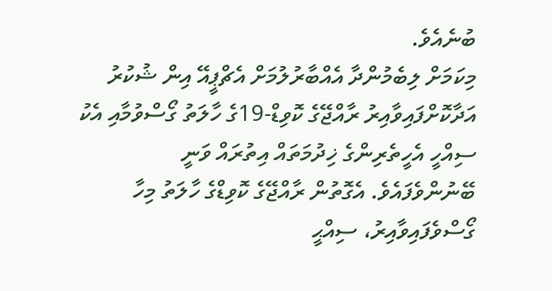ބުނެއެވެ.
މިކަމަށް ލިބެމުންދާ އެއްބާރުލުމަށް އެޗްޕީއޭ އިން ޝުކުރު އަދާކޮށްފައިވާއިރު ރާއްޖޭގެ ކޮވިޑް-19ގެ ހާލަތު ގޯސްވުމާއި އެކު ސިއްހީ އެހީތެރިންގެ ޚިދުމަތައް އިތުރައް ވަނީ ބޭނުންވެފައެވެ. އެގޮތުން ރާއްޖޭގެ ކޮވިޑްގެ ހާލަތު މިހާ ގޯސްވެފައިވާއިރު، ސިއްޙީ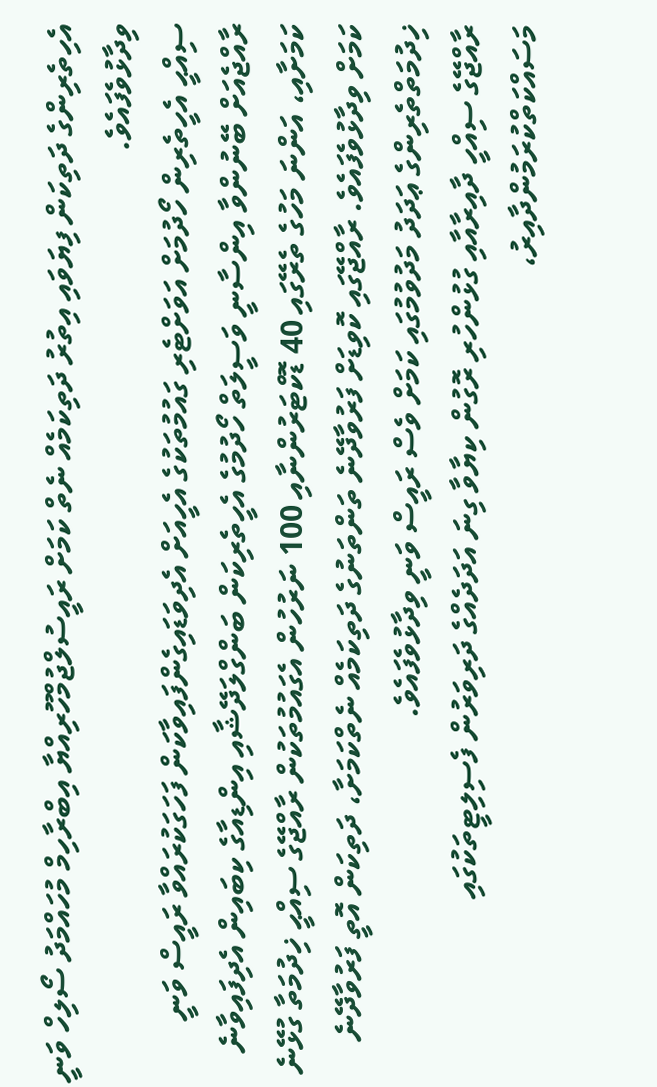އެހިތެރިންގެ ދަތިކަން ފިޔަވައި އިތުރު ދަތިކަމެއް ނެތް ކަމަށް ރައީސުލްޖުމްހޫރިއްޔާ އިބްރާހިމް މުހައްމަދު ސޯލިހް ވަނީ ވިދާޅުވެފައެވެ.
ސިއްޙީ އެހީތެރިން ހޯދުމަށް އަވަށްޓެރި ގައުމުތަކުގެ އެހީއަށް އެދިވަޑައިގެންފައިވާކަން ފަހަގަކުރައްވާ ރައީސް ވަނީ ރާއްޖެއަށް ބޭނުންވާ އިންސާނީ ވަސީލަތް ހޯދުމުގެ އެހީތެރިކަން ބަންގްލަދޭޝާއި އިންޑިއާގެ ކިބައިން އެދިފައިވާނެ ކަމަށާއި، އަންނަ މަހުގެ ތެރޭގައި 40 ޑޮކްޓަރުންނާއި 100 ނަރުހުން އެގައުމުތަކުން ރާއްޖޭގެ ސިއްޙީ ޚިދުމަތާ ގުޅޭނެ ކަމަށް ވިދާޅުވެފައެވެ. ރާއްޖޭގައި ކޮވިޑަށް ފަރުވާދޭނެ ތަންތަނުގެ ދަތިކަމެއް ނެތްކަމަށާ، ދަތިކަން އޮތީ ފަރުވާދޭނެ ޚިދުމަތްތެރިންގެ ޢަދަދު މަދުވުމުގައި ކަމަށް ވެސް ރައީސް ވަނީ ވިދާޅުވެފައެވެ.
ރާއްޖޭގެ ސިއްހީ ދާއިރާއާއި ގުޅުންހުރި ރޮގުން ކިޔާވާ ގިނަ އަދަދެއްގެ ދަރިވަރުން ފެސިލިޓީތަކުގައި މަސައްކަތްކުރަމުންދާއިރު،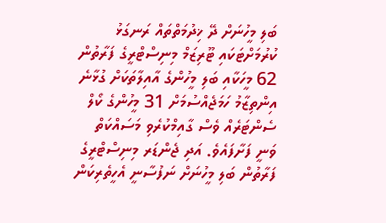ބަލި މީހުނަށް ދޭ ޚިދުމަތްތައް ރަނގަޅު ކުރުމަށްޓަކައި ޓޫރިޒަމް މިނިސްޓްރީގެ ފަރާތުން 62 މީހަކާއި ބަލި މީހުންގެ އާއިލާތަކަށް ގުޅާނެ އިންތިޒާމު ހަމަޖެއްސުމަށް 31 މީހުންގެ ކޯލް ސެންޓަރެއް ވެސް ގާއިމްކުރެވި މަސައްކަތް ވަނީ ފަށާފައެވެ. އަދި ޖެންޑަރ މިނިސްޓްރީގެ ފަރާތުން ބަލި މީހުނަށް ނަފުސާނީ އެހީތެރިކަން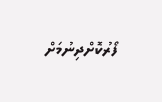ފޯރުކޮށްދިނުމަށް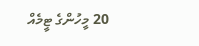20 މީހުންގެ ޓީމެއް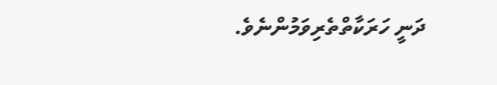ދަނީ ހަރަކާތްތެރިވަމުންނެވެ.